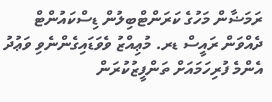ރަމަޟާން މަހުގެ ކަރަންޓްބިލުން ޑިސްކައުންޓް ދެއްވަން ރައީސް ޑރ. މުޢިއްޒު ވެވަޑައިގެންނެވި ވަޢުދު އެންމެ ފުރިހަމައަށް ތަންފީޒުކުރަން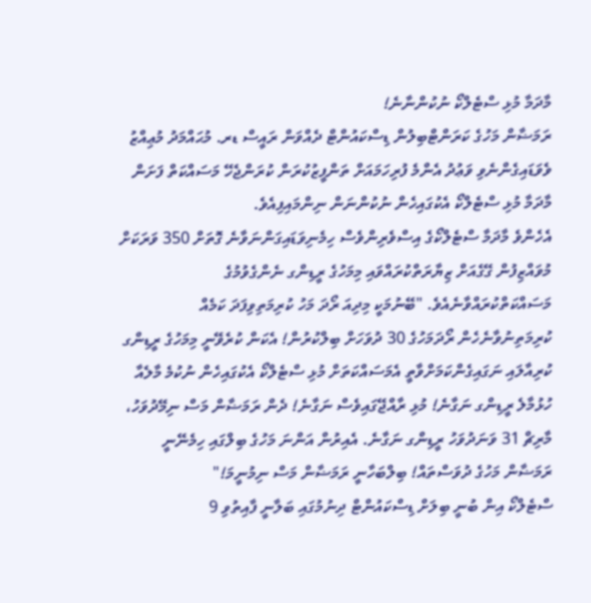މާދަމާ މުޅި ސްޓެލްކޯ ނުކުންނާނެ!
ރަމަޟާން މަހުގެ ކަރަންޓްބިލުން ޑިސްކައުންޓް ދެއްވަން ރައީސް ޑރ. މުޙައްމަދު މުޢިއްޒު ވެވަޑައިގެންނެވި ވަޢުދު އެންމެ ފުރިހަމައަށް ތަންފީޒުކުރަން ކުރަންޖެހޭ މަސައްކަތް ފަށަން މާދަމާ މުޅި ސްޓެލްކޯ އެކުގައިހެން ނުކުންނަން ނިންމައިފިއެވެ.
އެހެންވެ މާދަމާ ސްޓެލްކޯގެ އިސްވެރިންވެސް ހިމެނިވަޑައިގަންނަވާނެ ގޮތަށް 350 ވަރަކަށް މުވައްޒިފުން ގޭގެއަށް ޒިޔާރަތްކުރައްވައި މިމަހުގެ ރީޑިންގ ނެންގެވުމުގެ މަސައްކަތްކުރައްވާނެއެވެ. "ބޭނުމަކީ މިދިއަ ރޯދަ މަހު ކުރިމަތިވިފަދަ ކަމެއް ކުރިމަތިނުވާނެހެން ރޯދަމަހުގެ 30 ދުވަހަށް ބިލްކުރުން! އެކަން ކުރެވޭނީ މިމަހުގެ ރީޑިންގ ކުރިއާލައި ނަގައިގެންކަމަށްވާތީ އެމަސައްކަތަށް މުޅި ސްޓެލްކޯ އެކުގައިހެން ނުކުމެ މާލެއާ ހުޅުމާލެ ރީޑިންގ ނަގާނެ! މުޅި ރާއްޖޭގައިވެސް ނަގާނެ! ދެން ރަމަޟާން މަސް ނިމޭދުވަހު، މާރިޗް 31 ވަނަދުވަހު ރީޑިންގ ނަގާނެ. އެއިރުން އަންނަ މަހުގެ ބިލްގައި ހިމެނޭނީ ރަމަޟާން މަހުގެ ދުވަސްތައް! ބިލްބަހާނީ ރަމަޟާން މަސް ނިމުނީމަ!"
ސްޓެލްކޯ އިން ބުނީ ބިލަށް ޑިސްކައުންޓް ދިނުމުގައި ބަލާނީ ފާއިތުވި 9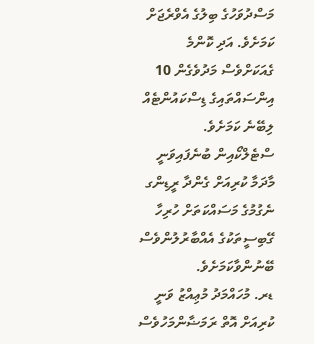މަސްދުވަހުގެ ބިލުގެ އެވްރެޖަށް ކަމަށެވެ. އަދި ކޮންމެ ގެއަކަށްވެސް މަދުވެގެން 10 އިންސައްތައިގެ ޑިސްކައުންޓެއް ލިބޭނެ ކަމަށެވެ.
ސްޓެލްކޯއިން ބުނެފައިވަނީ މާދަމާ ކުރިއަށް ގެންދާ ރީޑިންގ ނެގުމުގެ މަސައްކަތަށް ހުރިހާ ގޭބިސީތަކުގެ އެއްބާރުލުންވެސް ބޭނުންވާކަމަށެވެ.
ޑރ. މުހައްމަދު މުޢިއްޒު ވަނީ ކުރިއަށް އޮތް ރަމަޟާންމަހުވެސް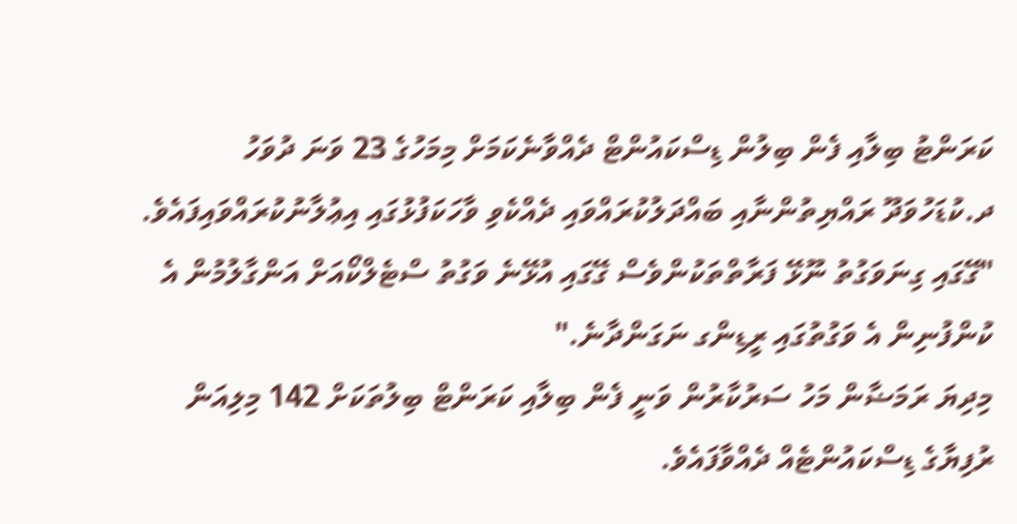ކަރަންޓު ބިލާއި ފެން ބިލުން ޑިސްކައުންޓް ދެއްވާނެކަމަށް މިމަހުގެ 23 ވަނަ ދުވަހު ދ.ކުޑަހުވަދޫ ރައްޔިތުންނާއި ބައްދަލުކުރައްވައި ދެއްކެވި ވާހަކަފުޅުގައި އިޢުލާނުކުރައްވައިފައެވެ. "ގޭގައި ގިނަވަގުތު ނޫޅޭ ފަރާތްތަކުންވެސް ގޭގައި އުޅޭނެ ވަގުތު ސްޓެލްކޯއަށް އަންގާލުމުން އެ ކުންފުނިން އެ ވަގުތުގައި ރީޑިންގ ނަގަންދާނެ."
މިދިޔަ ރަމަޟާން މަހު ސަރުކާރުން ވަނީ ފެން ބިލާއި ކަރަންޓް ބިލުތަކަށް 142 މިލިއަން ރުފިޔާގެ ޑިސްކައުންޓެއް ދެއްވާފައެވެ.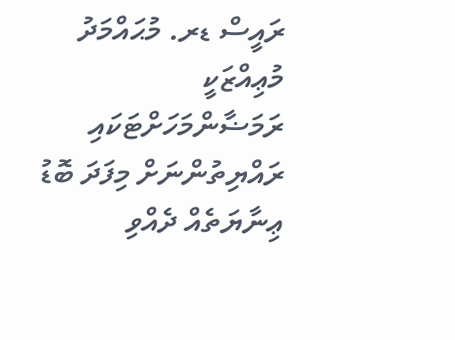ރައީސް ޑރ. މުޙައްމަދު މުޢިއްޒަކީ ރަމަޟާންމަހަށްޓަކައި ރައްޔިތުންނަށް މިފަދަ ބޮޑު ޢިނާޔަތެއް ދެއްވި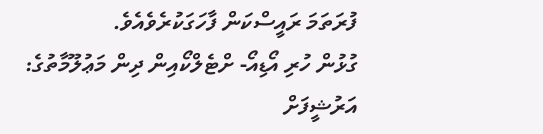ފުރަތަމަ ރައީސްކަން ފާހަގަކުރެވެއެވެ.
ގުޅުން ހުރި އޯޑިއޯ- ށްޓެލްކޯއިން ދިން މަޢުލޫމާތުގެ:
އަރުޝީފަށް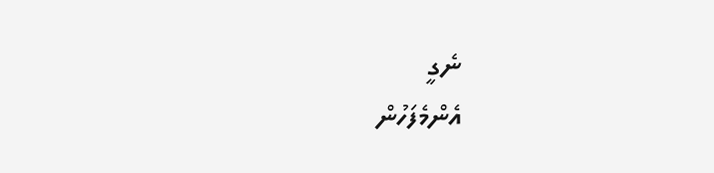ނެގީ
އެންމެފަހުން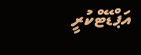އަޕްޑޭޓްކުރީ